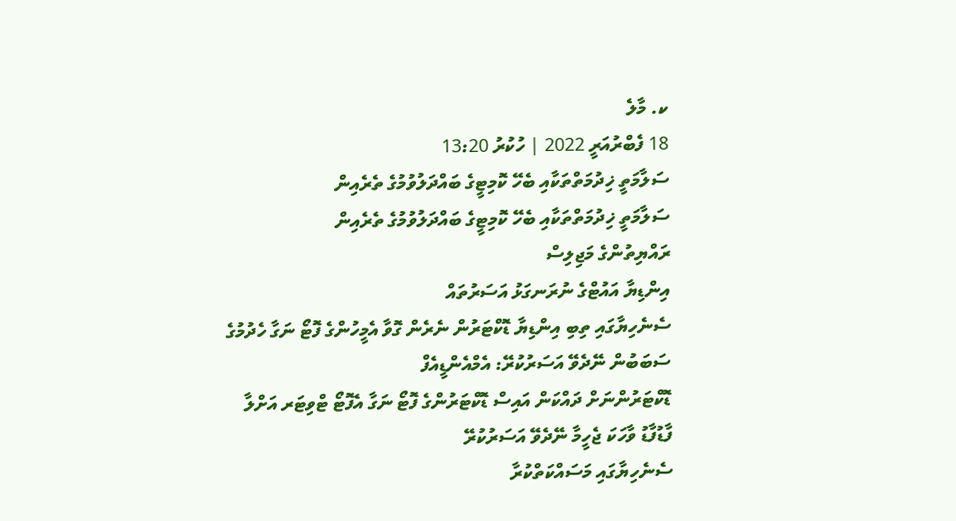ކ. މާލެ
18 ފެބްރުއަރީ 2022 | ހުކުރު 13:20
ސަލާމަތީ ޚިދުމަތްތަކާއި ބެހޭ ކޮމިޓީގެ ބައްދަލުވުމުގެ ތެރެއިން
ސަލާމަތީ ޚިދުމަތްތަކާއި ބެހޭ ކޮމިޓީގެ ބައްދަލުވުމުގެ ތެރެއިން
ރައްޔިތުންގެ މަޖިލިސް
އިންޑިޔާ އައުޓްގެ ނުރަނގަޅު އަސަރުތައް
ސެނެހިޔާގައި ތިބި އިންޑިޔާ ޑޮކްޓަރުން ނެރެން ގޮވާ އެމީހުންގެ ފޮޓޯ ނަގާ ހެދުމުގެ ސަބަބުން ނޭދެވޭ އަސަރުކުރޭ: އެމްއެންޑީއެފް
ޑޮކްޓަރުންނަށް ދައްކަން އައިސް ޑޮކްޓަރުންގެ ފޮޓޯ ނަގާ އެފޮޓޯ ޓްވިޓަރ އަށްލާ ފާޑުފާޑު ވާހަކަ ޖެހީމާ ނޭދެވޭ އަސަރުކުރޭ
ސެނެހިޔާގައި މަސައްކަތްކުރާ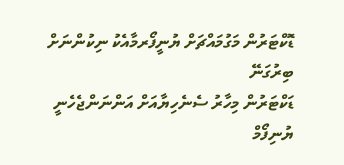ޑޮކްޓަރުން މަގުމައްޗަށް ޔުނީފޯރމާއެކު ނިކުންނަށް ބިރުގަނޭ
ޑަކްޓަރުން މިހާރު ސެނެހިޔާއަށް އަންނަންޖެހެނީ ޔުނިފޯމް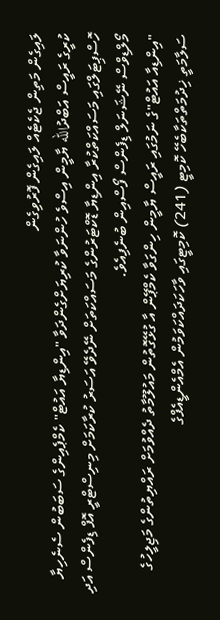ލައިގެން މަތިން ޖެކެޓެއް ލައިގެން ފޮރުވިގެން
ކުރީގެ ރައީސް އަބްދުالله ޔާމީން އިސްވެ ހުންނަވާ ކުރިޔަށްގެންދަވާ "އިންޑިޔާ އައުޓް" ކެމްޕެއިންގެ ސަބަބުން ސެނެހިޔާ ހޮސްޕިޓަލްގައި މަސައްކަތްކުރާ އިންޑިޔާ ޑޮކްޓަރުންގެ މަސައްކަތަށް ނޭދެވޭ އަސަރު ކުރާކަމަށް މިނިސްޓްރީ އޮފް ޑިފެންސް އަދި މޯލްޑިވްސް ނޭޝަނަލް ޑިފެންސް ފޯސްއިން ބުނެފިއެވެ.
"އިންޑިއާ އައުޓް"ގެ ނަމުގައި ރައީސް ޔާމީން ހިންގަވާ ކެމްޕޭން އާ ގުޅޭގޮތުން މައުލޫމާތު ދެއްވުމަށް ރައްޔިތުންގެ މަޖިލީހުގެ ސަލާމަތީ ޚިދުމަތްތަކާބެހޭ ކޮމިޓީ (241) ކޮމިޓީގައި ވާހަކަދައްކަވަމުން އެމްއެންޑީއެފްގެ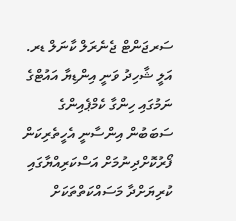ސަރޖަންޓް ޖެނެރަލް ކާނަލް ޑރ. އަލީ ޝާހިދު ވަނީ އިންޑިޔާ އައުޓްގެ ނަމުގައި ހިންގާ ކެމްޕެއިންގެ ސަބަބުން އިންސާނީ އެހީތެރިކަން ފޯރުކޮށްދިނުމަށް އަސްކަރިއްޔާގައި ކުރިޔަށްދާ މަސައްކަތްތަކަށް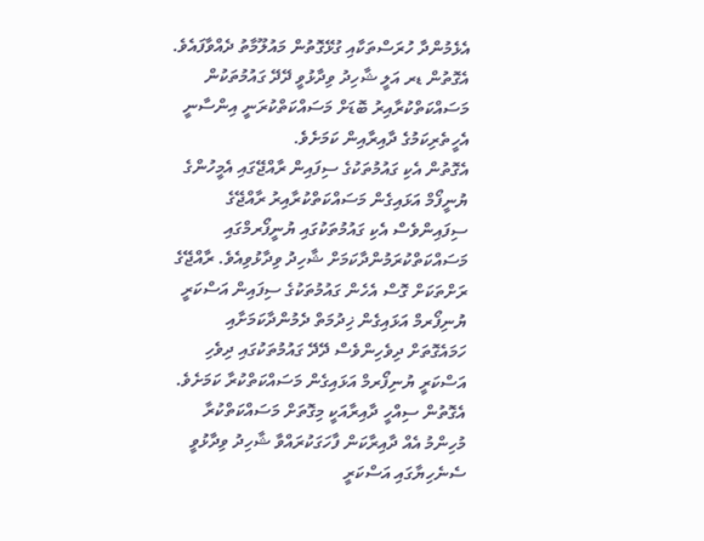އެޅެމުންދާ ހުރަސްތަކާއި ގުޅޭގޮތުން މައުލޫމާތު ދެއްވާފައެވެ. އެގޮތުން ޑރ އަލީ ޝާހިދު ވިދާޅުވީ ދޭދޭ ގައުމުތަކުން މަސައްކަތްކުރާއިރު ބޮޑަށް މަސައްކަތްކުރަނީ އިންސާނީ އެހީތެރިކަމުގެ ދާއިރާއިން ކަމަށެވެ.
އެގޮތުން އެކި ގައުމުތަކުގެ ސިފައިން ރާއްޖޭގައި އެމީހުންގެ ޔުނީފޯމް އަޅައިގެން މަސައްކަތްކުރާއިރު ރާއްޖޭގެ ސިފައިންވެސް އެކި ގައުމުތަކުގައި ޔުނީފޯރމްގައި މަސައްކަތްކުރަމުންދާކަމަށް ޝާހިދު ވިދާޅުވިއެވެ. ރާއްޖޭގެ ރަށްތަކަށް ގޮސް އެހެން ގައުމުތަކުގެ ސިފައިން އަސްކަރީ ޔުނިފޯރމް އަޅައިގެން ޚިދުމަތް ދެމުންދާކަމަށާއި ހަމައެގޮތަށް ދިވެހިންވެސް ދޭދޭ ގައުމުތަކުގައި ދިވެހި އަސްކަރީ ޔުނިފޯރމް އަޅައިގެން މަސައްކަތްކުރާ ކަމަށެވެ.
އެގޮތުން ސިއްހީ ދާއިރާއަކީ މިގޮތަށް މަސައްކަތްކުރާ މުހިންމު އެއް ދާއިރާކަން ފާހަގަކުރައްވާ ޝާހިދު ވިދާޅުވީ ސެނެހިޔާގައި އަސްކަރީ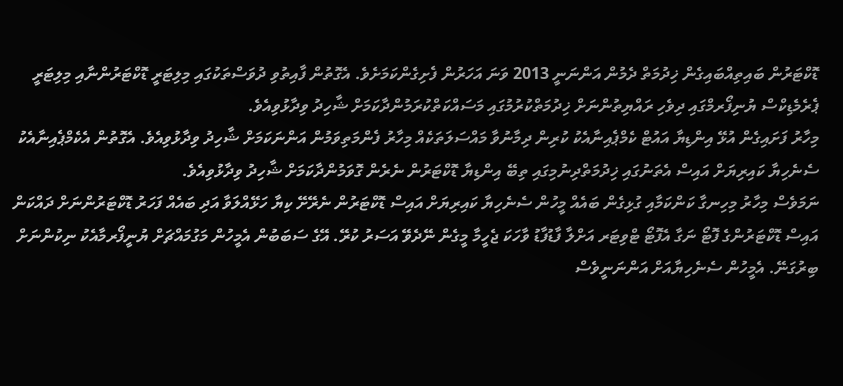ޑޮކްޓަރުން ބައިތިއްބައިގެން ޚިދުމަތް ދެމުން އަންނަނީ 2013 ވަނަ އަހަރުން ފެށިގެންކަމަށެވެ. އެގޮތުން ފާއިތުވި ދުވަސްތަކުގައި މިލިޓަރީ ޑޮކްޓަރުންނާއި މިލިޓަރީ ޕެރެމެޑިކްސް ޔުނިފޯރމްގައި ދިވެހި ރައްޔިތުންނަށް ޚިދުމަތްކުރުމުގައި މަސައްކަތްކުރަމުންދާކަމަށް ޝާހިދު ވިދާޅުވިއެވެ.
މިހާރު ފަށައިގެން އުޅޭ އިންޑިޔާ އައުޓް ކެމްޕެއިނާއެކު ކުރިން ދިމާނުވާ މައްސަލަތަކެއް މިހާރު ފެންމަތިވަމުން އަންނަކަމަށް ޝާހިދު ވިދާޅުވިއެވެ. އެގޮތުން އެކެމްޕެއިނާއެކު ސެނެހިޔާ ކައިރިޔަށް އައިސް އެތަނުގައި ޚިދުމަތްދިނުމިގައި ތިބޭ އިންޑިޔާ ޑޮކްޓަރުން ނެރެން ގޮވަމުންދާކަމަށް ޝާހިދު ވިދާޅުވިއެވެ.
ނަމަވެސް މިހާރު މިހިނގާ ކަންކަމާއި ގުޅިގެން ބައެއް މީހުން ސެނެހިޔާ ކައިރިޔަށް އައިސް ޑޮކްޓަރުން ނެރޭށޭ ކިޔާ ހަޅޭއްލަވާ އަދި ބައެއް ފަހަރު ޑޮކްޓަރުންނަށް ދައްކަން އައިސް ޑޮކްޓަރުންގެ ފޮޓޯ ނަގާ އެފޮޓޯ ޓްވިޓަރ އަށްލާ ފާޑުފާޑު ވާހަކަ ޖެހީމާ މީގެން ނޭދެވޭ އަސަރު ކުރޭ. އޭގެ ސަބަބުން އެމީހުން މަގުމައްޗަށް ޔުނީފޯރމާއެކު ނިކުންނަށް ބިރުގަނޭ. އެމީހުން ސެނެހިޔާއަށް އަންނަނީވެސް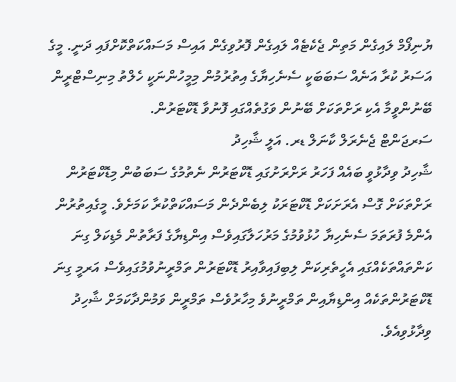ޔުނިފޯމް ލައިގެން މަތިން ޖެކެޓެއް ލައިގެން ފޮރުވިގެން އައިސް މަސައްކަތްކޮށްފައި ދަނީ. މީގެ އަސަރު ކުރާ އަނެއް ސަބަބަކީ ސެނެހިޔާގެ އިތުރުމުން މިމީހުންނަކީ ހެލްތު މިނިސްޓްރީން ބޭނުންވީމާ އެކި ރަށްތަކަށް ބޭނުން ވަގުތެއްގައި ފޮނުވާ ޑޮކްޓަރުން.
ސަރޖަންޓް ޖެނެރަލް ކާނަލް ޑރ. އަލީ ޝާހިދު
ޝާހިދު ވިދާޅުވީ ބައެއް ފަހަރު ރަށްރަށުގައި ޑޮކްޓަރުން ނެތުމުގެ ސަބަބުން މިޑޮކްޓަރުން ރަށްތަކަށް ގޮސް އެރަށަކަށް ޑޮކްޓަރަކު ލިބެންދެން މަސައްކަތްކުރާ ކަމަށެވެ. މީގެއިތުރުން އެންމެ ފުރަތަމަ ސެނެހިޔާ ހުޅުވުމުގެ މަރުހަލާގައިވެސް އިންޑިޔާގެ ފަރާތުން މެޑިކަލް ގިނަ ކަންތައްތަކެއްގައި އެހީތެރިކަން ލިބިފައިވާއިރު ޑޮކްޓަރުން ތަމްރީނުވުމުގައިވެސް އަރމީ ގިނަ ޑޮކްޓަރުންތަކެއް އިންޑިޔާއިން ތަމްރީނުވެ މިހާރުވެސް ތަމްރީން ވަމުންދާކަމަށް ޝާހިދު ވިދާޅުވިއެވެ.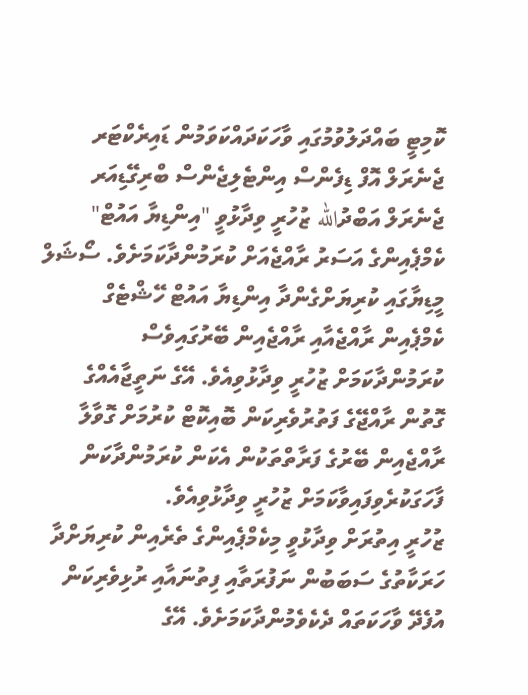ކޮމިޓީ ބައްދަލުވުމުގައި ވާހަކަދައްކަވަމުން ޑައިރެކްޓަރ ޖެނެރަލް އޮފް ޑިފެންސް އިންޓެލިޖެންސް ބްރިގޭޑިއަރ ޖެނެރަލް އަބްދުالله ޒުހުރީ ވިދާޅުވީ "އިންޑިޔާ އައުޓް" ކެމްޕެއިންގެ އަސަރު ރާއްޖެއަށް ކުރަމުންދާކަމަށެވެ. ސޯޝަލް މީޑިޔާގައި ކުރިޔަށްގެންދާ އިންޑިޔާ އައުޓް ހޭޝްޓެގް ކެމްޕެއިން ރާއްޖެއާއި ރާއްޖެއިން ބޭރުގައިވެސް ކުރަމުންދާކަމަށް ޒުހުރީ ވިދާޅުވިއެވެ. އޭގެ ނަތީޖާއެއްގެ ގޮތުން ރާއްޖޭގެ ފަތުރުވެރިކަން ބޮއިކޮޓް ކުރުމަށް ގޮވާލާ ރާއްޖެއިން ބޭރުގެ ފަރާތްތަކުން އެކަން ކުރަމުންދާކަން ފާހަގަކުރެވިފައިވާކަމަށް ޒުހުރީ ވިދާޅުވިއެވެ.
ޒުހުރީ އިތުރަށް ވިދާޅުވީ މިކެމްޕެއިންގެ ތެރެއިން ކުރިޔަށްދާ ހަރަކާތުގެ ސަބަބުން ނަފުރަތާއި ފިތުނައާއި ރުޅިވެރިކަން އުފެދޭ ވާހަކަތައް ދެކެވެމުންދާކަމަށެވެ. އޭގެ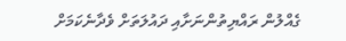ގެއްލުން ރައްޔިތުންނަށާއި ދައުލަތަށް ވެދާނެކަމަށް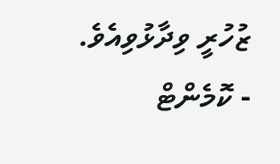ޒުހުރީ ވިދާޅުވިއެވެ.
- ކޮމެންޓް